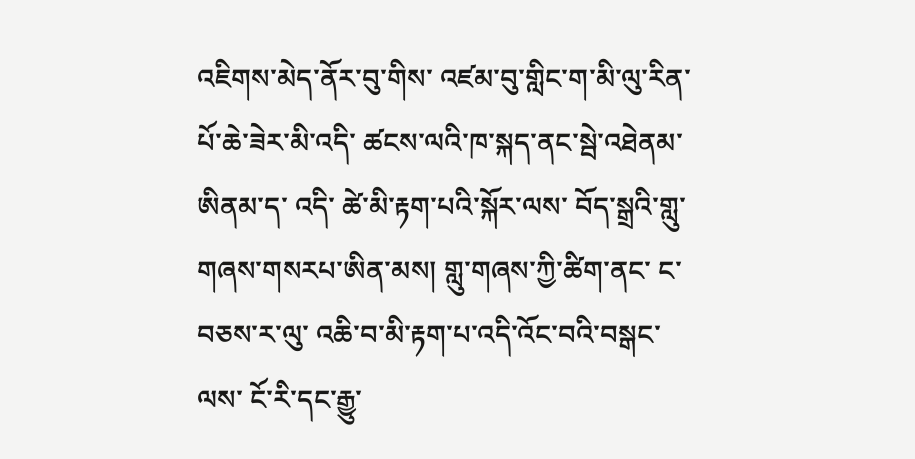འཇིགས་མེད་ནོར་བུ་གིས་ འཛམ་བུ་གླིང་ག་མི་ལུ་རིན་པོ་ཆེ་ཟེར་མི་འདི་ ཚངས་ལའི་ཁ་སྐད་ནང་སྦེ་འཐེནམ་ཨིནམ་ད་ འདི་ ཚེ་མི་རྟག་པའི་སྐོར་ལས་ བོད་སྒྲའི་གླུ་གཞས་གསརཔ་ཨིན་མས། གླུ་གཞས་ཀྱི་ཚིག་ནང་ ང་བཅས་ར་ལུ་ འཆི་བ་མི་རྟག་པ་འདི་འོང་བའི་བསྒང་ལས་ ངོ་རི་དང་རྒྱུ་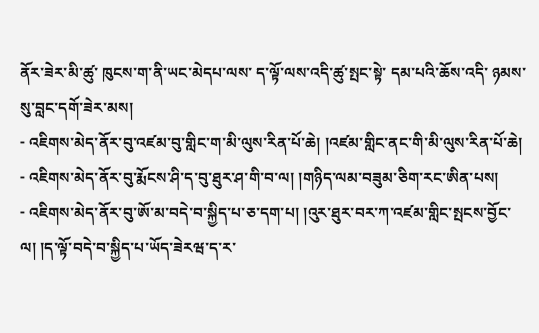ནོར་ཟེར་མི་ཚུ་ ཁུངས་ག་ནི་ཡང་མེདཔ་ལས་ ད་ལྟོ་ལས་འདི་ཚུ་སྤང་སྟེ་ དམ་པའི་ཆོས་འདི་ ཉམས་སུ་བླང་དགོ་ཟེར་མས།
- འཇིགས་མེད་ནོར་བུ་འཛམ་བུ་གླིང་ག་མི་ལུས་རིན་པོ་ཆེ། །འཛམ་གླིང་ནང་གི་མི་ལུས་རིན་པོ་ཆེ།
- འཇིགས་མེད་ནོར་བུ་རྨོངས་ཤི་ད་བུ་ཐུར་ཤ་གི་བ་ལ། །གཉིད་ལམ་བཟུམ་ཅིག་རང་ཨིན་པས།
- འཇིགས་མེད་ནོར་བུ་ཨོ་མ་བདེ་བ་སྐྱིད་པ་ཅ་དག་པ། །འུར་ཐུར་བར་ཀ་འཛམ་གླིང་སྤངས་བྱོང་ལ། །ད་ལྟོ་བདེ་བ་སྐྱིད་པ་ཡོད་ཟེརཝ་ད་ར་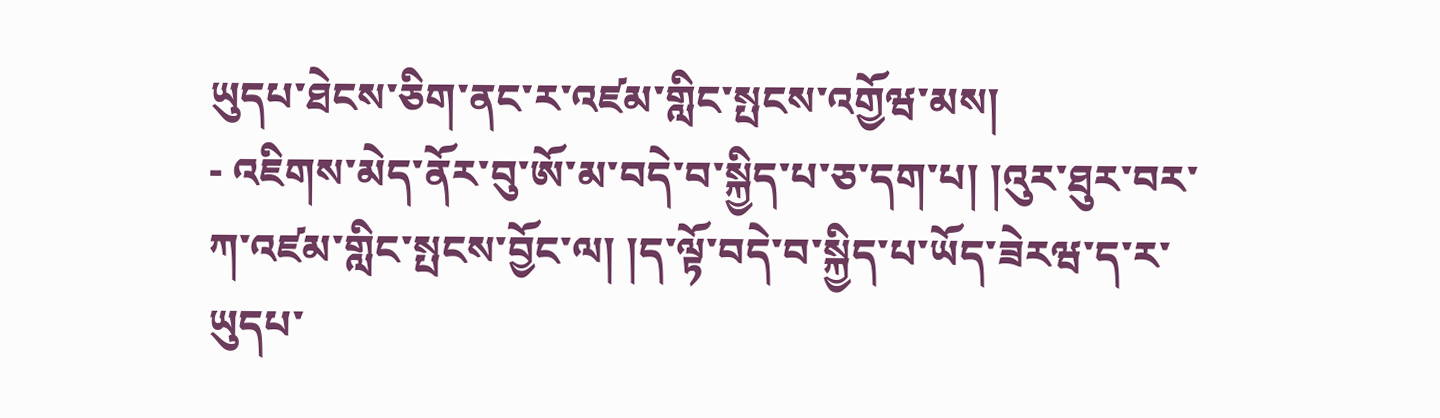ཡུདཔ་ཐེངས་ཅིག་ནང་ར་འཛམ་གླིང་སྤངས་འགྱོཝ་མས།
- འཇིགས་མེད་ནོར་བུ་ཨོ་མ་བདེ་བ་སྐྱིད་པ་ཅ་དག་པ། །འུར་ཐུར་བར་ཀ་འཛམ་གླིང་སྤངས་བྱོང་ལ། །ད་ལྟོ་བདེ་བ་སྐྱིད་པ་ཡོད་ཟེརཝ་ད་ར་ ཡུདཔ་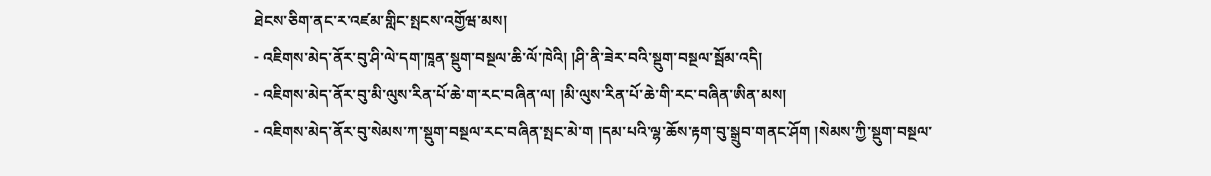ཐེངས་ཅིག་ནང་ར་འཛམ་གླིང་སྤངས་འགྱོཝ་མས།
- འཇིགས་མེད་ནོར་བུ་ཤི་ལེ་དག་ཁཱན་སྡུག་བསྔལ་ཆི་ལོ་ཁེའི། །ཤི་ནི་ཟེར་བའི་སྡུག་བསྔལ་སྦོམ་འདི།
- འཇིགས་མེད་ནོར་བུ་མི་ལུས་རིན་པོ་ཆེ་ག་རང་བཞིན་ལ། །མི་ལུས་རིན་པོ་ཆེ་གི་རང་བཞིན་ཨིན་མས།
- འཇིགས་མེད་ནོར་བུ་སེམས་ཀ་སྡུག་བསྔལ་རང་བཞིན་སྤང་མེ་ག །དམ་པའི་ལྷ་ཆོས་རྟག་བུ་སྒྲུབ་གནང་ཤོག །སེམས་ཀྱི་སྡུག་བསྔལ་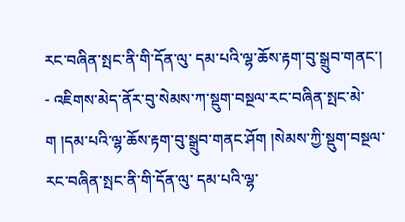རང་བཞིན་སྤང་ནི་གི་དོན་ལུ་ དམ་པའི་ལྷ་ཆོས་རྟག་བུ་སྒྲུབ་གནང་།
- འཇིགས་མེད་ནོར་བུ་སེམས་ཀ་སྡུག་བསྔལ་རང་བཞིན་སྤང་མེ་ག །དམ་པའི་ལྷ་ཆོས་རྟག་བུ་སྒྲུབ་གནང་ཤོག །སེམས་ཀྱི་སྡུག་བསྔལ་རང་བཞིན་སྤང་ནི་གི་དོན་ལུ་ དམ་པའི་ལྷ་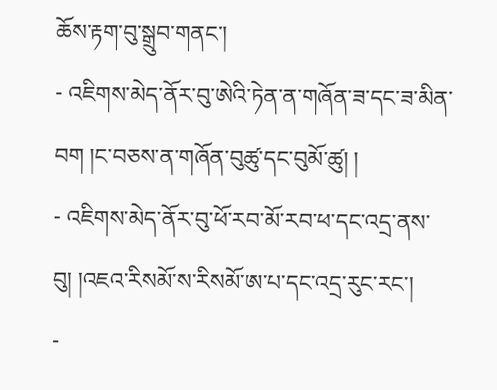ཆོས་རྟག་བུ་སྒྲུབ་གནང་།
- འཇིགས་མེད་ནོར་བུ་ཨེའི་ཏེན་ན་གཞོན་ཟ་དང་ཟ་མིན་བག །ང་བཅས་ན་གཞོན་བུཚུ་དང་བུམོ་ཚུ། །
- འཇིགས་མེད་ནོར་བུ་ཕོ་རབ་མོ་རབ་ཕ་དང་འདྲ་ནས་བུ། །འཇའ་རིསམོ་ས་རིསམོ་ཨ་པ་དང་འདྲ་རུང་རང་།
-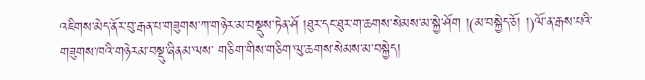འཇིགས་མེད་ནོར་བུ་རྒན་པ་གཟུགས་ཀ་གཉེར་མ་བསྡུས་ཏེན་ཤོ །ཐུར་དང་ཐུར་ག་ཆགས་སེམས་མ་སྐྱེ་ཤོག །(མ་བསྐྱེད་ཅོ། །)ལོ་ན་རྒས་པའི་གཟུགས་ཁའི་གཉེརམ་བསྡུ་ཞིནམ་ལས་ གཅིག་གིས་གཅིག་ལུ་ཆགས་སེམས་མ་བསྐྱེད།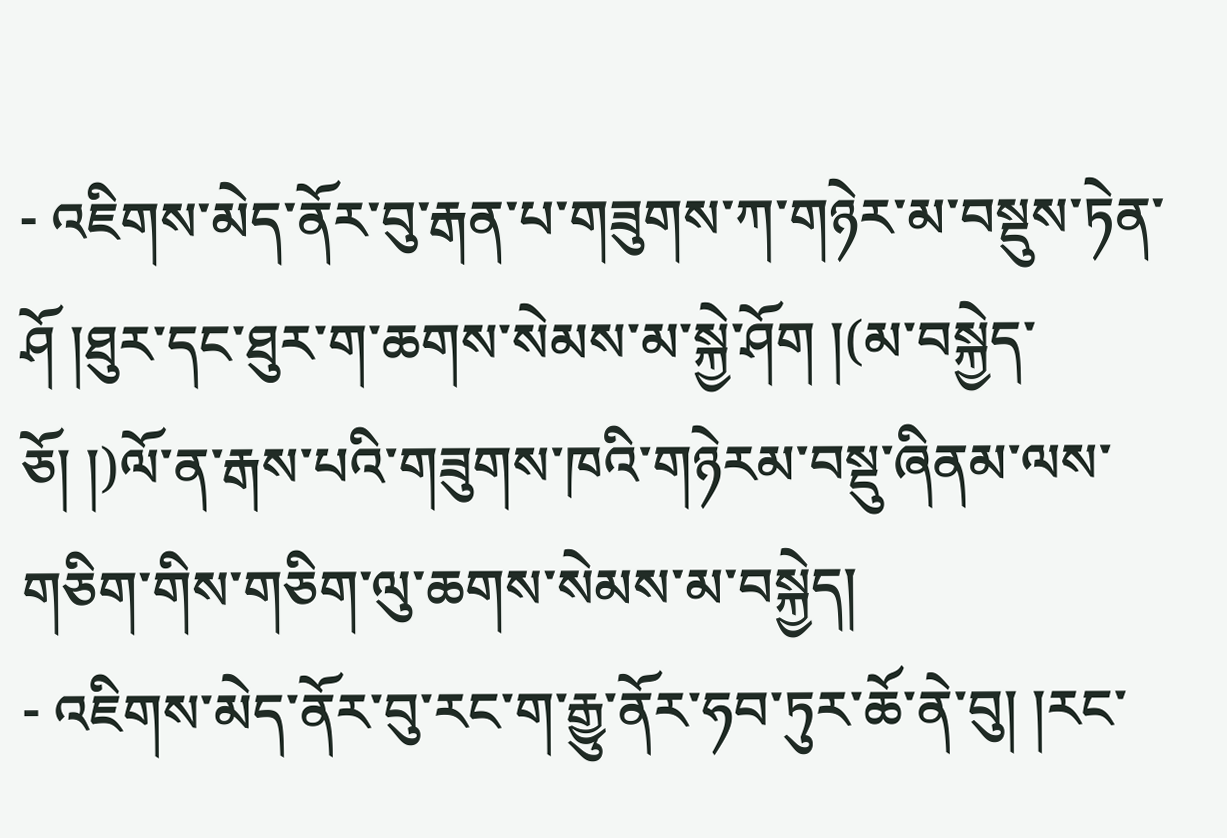- འཇིགས་མེད་ནོར་བུ་རྒན་པ་གཟུགས་ཀ་གཉེར་མ་བསྡུས་ཏེན་ཤོ །ཐུར་དང་ཐུར་ག་ཆགས་སེམས་མ་སྐྱེ་ཤོག །(མ་བསྐྱེད་ཅོ། །)ལོ་ན་རྒས་པའི་གཟུགས་ཁའི་གཉེརམ་བསྡུ་ཞིནམ་ལས་ གཅིག་གིས་གཅིག་ལུ་ཆགས་སེམས་མ་བསྐྱེད།
- འཇིགས་མེད་ནོར་བུ་རང་ག་རྒྱུ་ནོར་ཧབ་ཏུར་ཆོ་ནེ་བུ། །རང་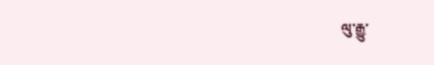ལུ་རྒྱུ་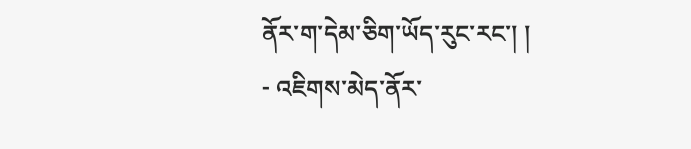ནོར་ག་དེམ་ཅིག་ཡོད་རུང་རང་། །
- འཇིགས་མེད་ནོར་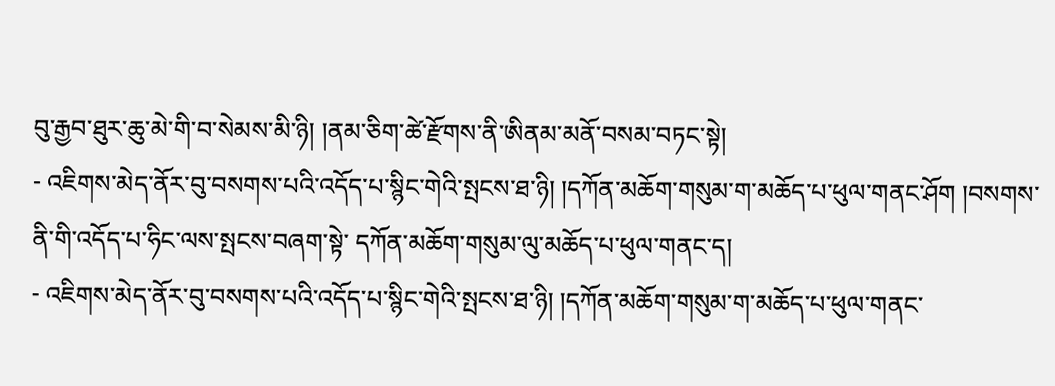བུ་རྒྱབ་ཐུར་ཆུ་མེ་གི་བ་སེམས་མི་ཉི། །ནམ་ཅིག་ཚེ་རྫོགས་ནི་ཨིནམ་མནོ་བསམ་བཏང་སྟེ།
- འཇིགས་མེད་ནོར་བུ་བསགས་པའི་འདོད་པ་སྙིང་གེའི་སྤངས་ཐ་ཉི། །དཀོན་མཆོག་གསུམ་ག་མཆོད་པ་ཕུལ་གནང་ཤོག །བསགས་ནི་གི་འདོད་པ་ཧིང་ལས་སྤངས་བཞག་སྟེ་ དཀོན་མཆོག་གསུམ་ལུ་མཆོད་པ་ཕུལ་གནང་ད།
- འཇིགས་མེད་ནོར་བུ་བསགས་པའི་འདོད་པ་སྙིང་གེའི་སྤངས་ཐ་ཉི། །དཀོན་མཆོག་གསུམ་ག་མཆོད་པ་ཕུལ་གནང་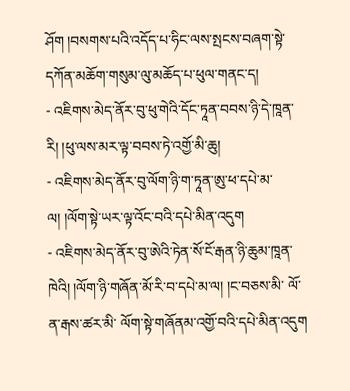ཤོག །བསགས་པའི་འདོད་པ་ཧིང་ལས་སྤངས་བཞག་སྟེ་ དཀོན་མཆོག་གསུམ་ལུ་མཆོད་པ་ཕུལ་གནང་ད།
- འཇིགས་མེད་ནོར་བུ་ཕུ་གེའི་དོང་ཏཱན་བབས་ཉི་དེ་ཁཱན་རི། །ཕུ་ལས་མར་ལྟ་བབས་ཏེ་འགྱོ་མི་ཆུ།
- འཇིགས་མེད་ནོར་བུ་ལོག་ཉི་ག་ཏཱན་ཨུ་ཕ་དཔེ་མ་ལ། །ལོག་སྟེ་ཡར་ལྟ་འོང་བའི་དཔེ་མིན་འདུག
- འཇིགས་མེད་ནོར་བུ་ཨེའི་ཏེན་སོ་ངོ་རྒན་ཉི་ཆུམ་ཁཱན་ཁེའི། །ལོག་ཉི་གཞོན་མོ་རི་བ་དཔེ་མ་ལ། །ང་བཅས་མི་ ལོ་ན་རྒས་ཚར་མི་ ལོག་སྟེ་གཞོནམ་འགྱོ་བའི་དཔེ་མིན་འདུག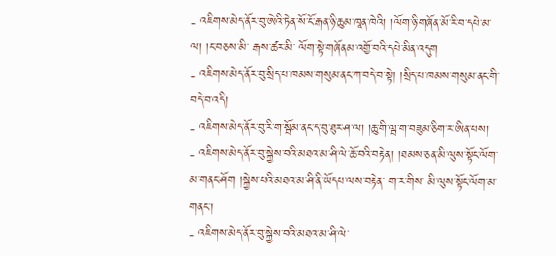- འཇིགས་མེད་ནོར་བུ་ཨེའི་ཏེན་སོ་ངོ་རྒན་ཉི་ཆུམ་ཁཱན་ཁེའི། །ལོག་ཉི་གཞོན་མོ་རི་བ་དཔེ་མ་ལ། །ང་བཅས་མི་ རྒས་ཚར་མི་ ལོག་སྟེ་གཞོནམ་འགྱོ་བའི་དཔེ་མིན་འདུག
- འཇིགས་མེད་ནོར་བུ་སྲིད་པ་ཁམས་གསུམ་ནང་ཀ་བདེ་བ་སྟེ། །སྲིད་པ་ཁམས་གསུམ་ནང་གི་བདེ་བ་འདི།
- འཇིགས་མེད་ནོར་བུ་རི་ག་སྦོམ་ནང་ད་བུ་ཐུར་ཤ་ལ། །ཆུ་གི་ལྦ་ག་བཟུམ་ཅིག་ར་ཨིན་པས།
- འཇིགས་མེད་ནོར་བུ་སྐྱེས་བའི་མཐའ་མ་ཤི་ལེ་ཆོ་བའི་བརྟེན། །ཐམས་ཅན་མི་ལུས་སྟོང་ལོག་མ་གནང་ཤོག །སྐྱེས་པའི་མཐའ་མ་ཤི་ནི་ཡོདཔ་ལས་བརྟེན་ ག་ར་གིས་ མི་ལུས་སྟོང་ལོག་མ་གནང་།
- འཇིགས་མེད་ནོར་བུ་སྐྱེས་བའི་མཐའ་མ་ཤི་ལེ་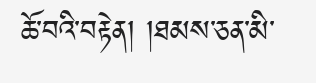ཆོ་བའི་བརྟེན། །ཐམས་ཅན་མི་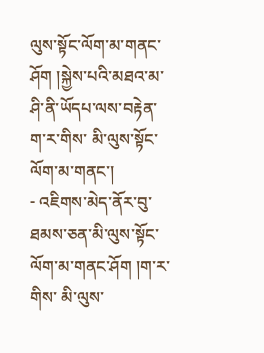ལུས་སྟོང་ལོག་མ་གནང་ཤོག །སྐྱེས་པའི་མཐའ་མ་ཤི་ནི་ཡོདཔ་ལས་བརྟེན་ ག་ར་གིས་ མི་ལུས་སྟོང་ལོག་མ་གནང་།
- འཇིགས་མེད་ནོར་བུ་ཐམས་ཅན་མི་ལུས་སྟོང་ལོག་མ་གནང་ཤོག །ག་ར་གིས་ མི་ལུས་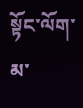སྟོང་ལོག་མ་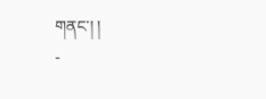གནང་། །
-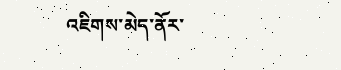འཇིགས་མེད་ནོར་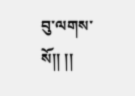བུ་ལགས་སོ།། །།